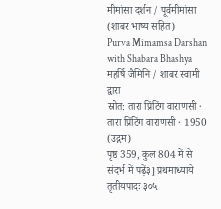मीमांसा दर्शन / पूर्वमीमांसा (शाबर भाष्य सहित)
Purva Mimamsa Darshan with Shabara Bhashya
महर्षि जैमिनि / शाबर स्वामी द्वारा
स्रोत: तारा प्रिंटिंग वाराणसी · तारा प्रिंटिंग वाराणसी · 1950 (उद्गम)
पृष्ठ 359, कुल 804 में से
संदर्भ में पढ़ें३] प्रथमाध्याये तृतीयपादः ३०५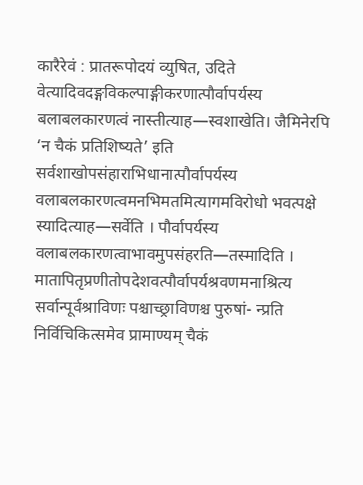कारैरेवं : प्रातरूपोदयं व्युषित, उदिते वेत्यादिवदङ्गविकल्पाङ्गीकरणात्पौर्वापर्यस्य बलाबलकारणत्वं नास्तीत्याह—स्वशाखेति। जैमिनेरपि ‘न चैकं प्रतिशिष्यते’ इति सर्वशाखोपसंहाराभिधानात्पौर्वापर्यस्य वलाबलकारणत्वमनभिमतमित्यागमविरोधो भवत्पक्षे स्यादित्याह—सर्वेति । पौर्वापर्यस्य वलाबलकारणत्वाभावमुपसंहरति—तस्मादिति । मातापितृप्रणीतोपदेशवत्पौर्वापर्यश्रवणमनाश्रित्य सर्वान्पूर्वश्राविणः पश्चाच्छ्राविणश्च पुरुषां- न्प्रति निर्विचिकित्समेव प्रामाण्यम् चैकं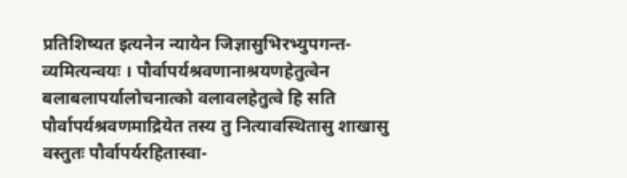प्रतिशिष्यत इत्यनेन न्यायेन जिज्ञासुभिरभ्युपगन्त- व्यमित्यन्वयः । पौर्वापर्यश्रवणानाश्रयणहेतुत्वेन बलाबलापर्यालोचनात्को वलावलहेतुत्वे हि सति पौर्वापर्यश्रवणमाद्रियेत तस्य तु नित्यावस्थितासु शाखासु वस्तुतः पौर्वापर्यरहितास्वा-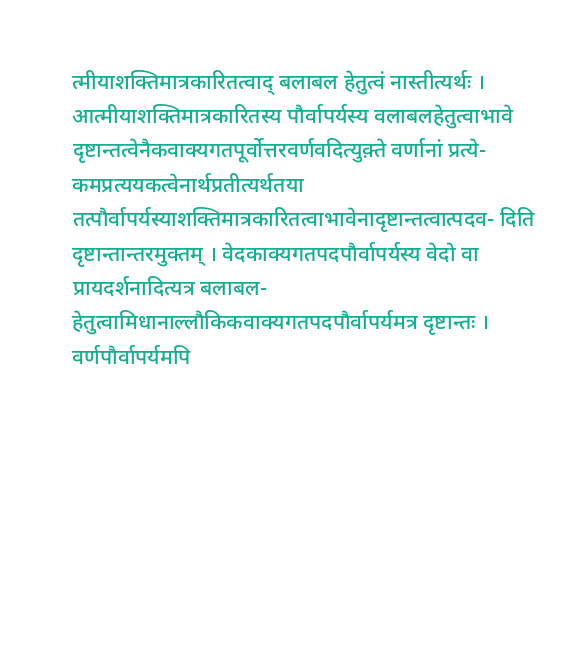त्मीयाशक्तिमात्रकारितत्वाद् बलाबल हेतुत्वं नास्तीत्यर्थः । आत्मीयाशक्तिमात्रकारितस्य पौर्वापर्यस्य वलाबलहेतुत्वाभावे दृष्टान्तत्वेनैकवाक्यगतपूर्वोत्तरवर्णवदित्युक़्ते वर्णानां प्रत्ये- कमप्रत्ययकत्वेनार्थप्रतीत्यर्थतया तत्पौर्वापर्यस्याशक्तिमात्रकारितत्वाभावेनादृष्टान्तत्वात्पदव- दिति दृष्टान्तान्तरमुक्तम् । वेदकाक्यगतपदपौर्वापर्यस्य वेदो वा प्रायदर्शनादित्यत्र बलाबल- हेतुत्वामिधानाल्लौकिकवाक्यगतपदपौर्वापर्यमत्र दृष्टान्तः । वर्णपौर्वापर्यमपि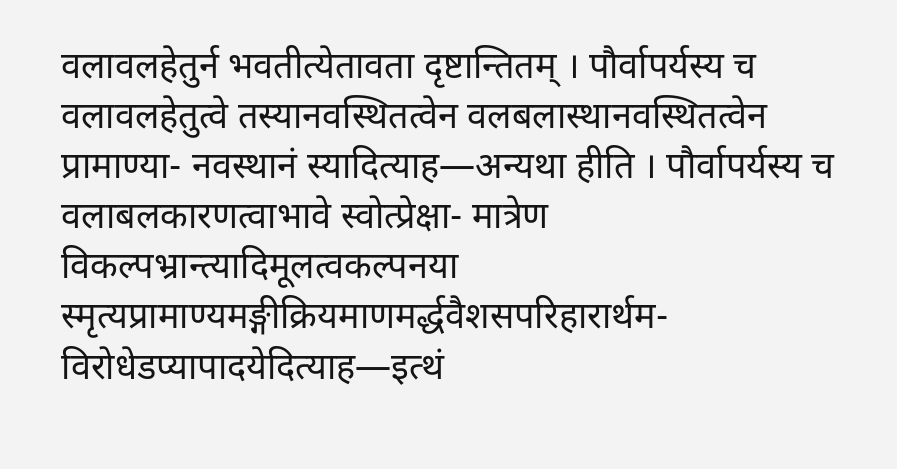वलावलहेतुर्न भवतीत्येतावता दृष्टान्तितम् । पौर्वापर्यस्य च वलावलहेतुत्वे तस्यानवस्थितत्वेन वलबलास्थानवस्थितत्वेन प्रामाण्या- नवस्थानं स्यादित्याह—अन्यथा हीति । पौर्वापर्यस्य च वलाबलकारणत्वाभावे स्वोत्प्रेक्षा- मात्रेण विकल्पभ्रान्त्यादिमूलत्वकल्पनया स्मृत्यप्रामाण्यमङ्गीक्रियमाणमर्द्धवैशसपरिहारार्थम- विरोधेडप्यापादयेदित्याह—इत्थं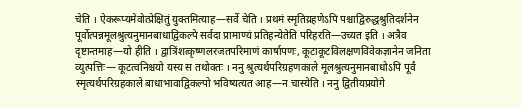चेति । ऐकरूप्यमेवोत्प्रेक्षितुं युक्तमित्याह—सर्वे चेति । प्रथमं स्मृतिय्रहणेऽपि पश्चाद्विरुद्धश्रुतिदर्शनेन पूर्वोत्पन्नमूलश्रुत्यनुमानबाधाद्विकल्पे सर्वदा प्रामाण्यं प्रतिहन्येतेति परिहरति—उच्यत इति । अत्रैव दृष्टान्तमाह—यो हीति । द्वात्रिंशत्कृष्णलरजतपरिमाणं कार्षापणः, कूटाकूटविलक्षणविवेकज्ञानेन जनिता व्युत्पत्तिः— कूटत्वनिश्चयो यस्य स तथोक्तः । ननु श्रुत्यर्थपरिग्रहणकाले मूलश्रुत्यनुमानबाधोऽपि पूर्वं स्मृत्यर्थपरिग्रहकाले बाधाभावाद्विकल्पो भविष्यत्यत आह—न चास्येति । ननु द्वितीयप्रयोगे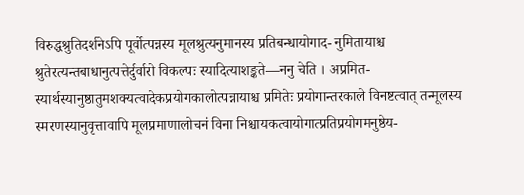विरुद्धश्रुतिदर्शनेऽपि पूर्वोत्पन्नस्य मूलश्रुत्यनुमानस्य प्रतिबन्धायोगाद- नुमितायाश्च श्रुतेरत्यन्तबाधानुत्पत्तेर्दुर्वारो विकल्पः स्यादित्याशङ्कते—ननु चेति । अप्रमित- स्यार्थस्यानुष्ठातुमशक्यत्वादेकप्रयोगकालोत्पन्नायाश्च प्रमितेः प्रयोगान्तरकाले विनष्टत्वात् तन्मूलस्य स्मरणस्यानुवृत्तावापि मूलप्रमाणालोचनं विना निश्चायकत्वायोगात्प्रतिप्रयोगमनुष्ठेय-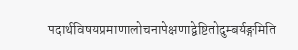पदार्थविषयप्रमाणालोचनापेक्षणाद्वेष्टितोदुम्बर्यङ्गमिति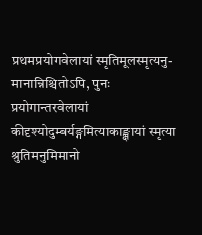प्रथमप्रयोगवेलायां स्मृतिमूलस्मृत्यनु- मानान्निश्चितोऽपि, पुनः प्रयोगान्तरवेलायां कीदृश्योदुम्बर्यङ्गमित्याकाङ्क्षायां स्मृत्या श्रुतिमनुमिमानो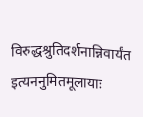विरुद्धश्रुतिदर्शनान्निवार्यंत इत्यननुमितमूलायाः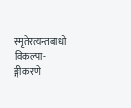स्मृतेरत्यन्तबाधो विकल्पा- ङ्गीकरणे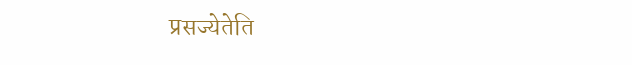प्रसज्येतेति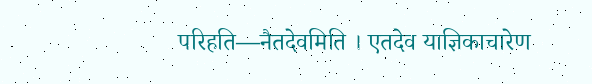परिहति—नैतदेवमिति । एतदेव याज्ञिकाचारेण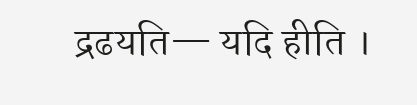द्रढयति— यदि हीति ।